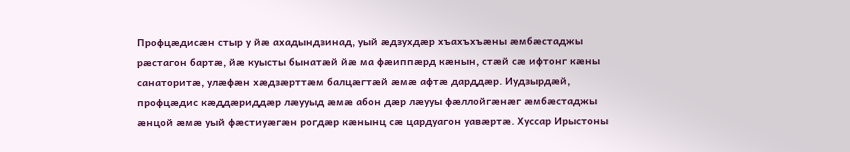Профцæдисæн стыр у йæ ахадындзинад, уый æдзухдæр хъахъхъæны æмбæстаджы рæстагон бартæ, йæ куысты бынатæй йæ ма фæиппæрд кæнын, стæй сæ ифтонг кæны санаторитæ, улæфæн хæдзæрттæм балцæгтæй æмæ афтæ дарддæр. Иудзырдæй, профцæдис кæддæриддæр лæууыд æмæ абон дæр лæууы фæллойгæнæг æмбæстаджы æнцой æмæ уый фæстиуæгæн рогдæр кæнынц сæ цардуагон уавæртæ. Хуссар Ирыстоны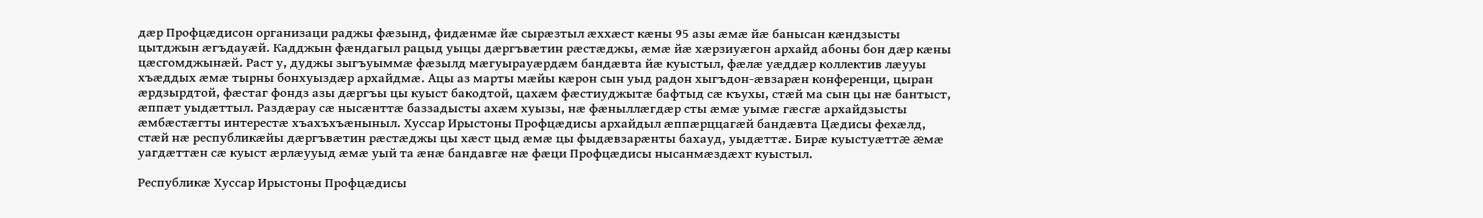дæр Профцæдисон организаци раджы фæзынд, фидæнмæ йæ сырæзтыл æххæст кæны 95 азы æмæ йæ банысан кæндзысты цытджын æгъдауæй. Кадджын фæндагыл рацыд уыцы дæргъвæтин рæстæджы, æмæ йæ хæрзиуæгон архайд абоны бон дæр кæны цæсгомджынæй. Раст у, дуджы зыгъуыммæ фæзылд мæгуырауæрдæм бандæвта йæ куыстыл, фæлæ уæддæр коллектив лæууы хъæддых æмæ тырны бонхуыздæр архайдмæ. Ацы аз марты мæйы кæрон сын уыд радон хыгъдон-æвзарæн конференци, цыран æрдзырдтой, фæстаг фондз азы дæргъы цы куыст бакодтой, цахæм фæстиуджытæ бафтыд сæ къухы, стæй ма сын цы нæ бантыст, æппæт уыдæттыл. Раздæрау сæ нысæнттæ баззадысты ахæм хуызы, нæ фæныллæгдæр сты æмæ уымæ гæсгæ архайдзысты æмбæстæгты интерестæ хъахъхъæныныл. Хуссар Ирыстоны Профцæдисы архайдыл æппæрццагæй бандæвта Цæдисы фехæлд, стæй нæ республикæйы дæргъвæтин рæстæджы цы хæст цыд æмæ цы фыдæвзарæнты бахауд, уыдæттæ. Бирæ куыстуæттæ æмæ уагдæттæн сæ куыст æрлæууыд æмæ уый та æнæ бандавгæ нæ фæци Профцæдисы нысанмæздæхт куыстыл.

Республикæ Хуссар Ирыстоны Профцæдисы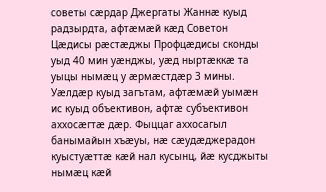советы сæрдар Джергаты Жаннæ куыд радзырдта, афтæмæй кæд Советон Цæдисы рæстæджы Профцæдисы сконды уыд 40 мин уæнджы, уæд ныртæккæ та уыцы нымæц у æрмæстдæр 3 мины. Уæлдæр куыд загътам, афтæмæй уымæн ис куыд объективон, афтæ субъективон аххосæгтæ дæр. Фыццаг аххосагыл банымайын хъæуы, нæ сæудæджерадон куыстуæттæ кæй нал кусынц, йæ кусджыты нымæц кæй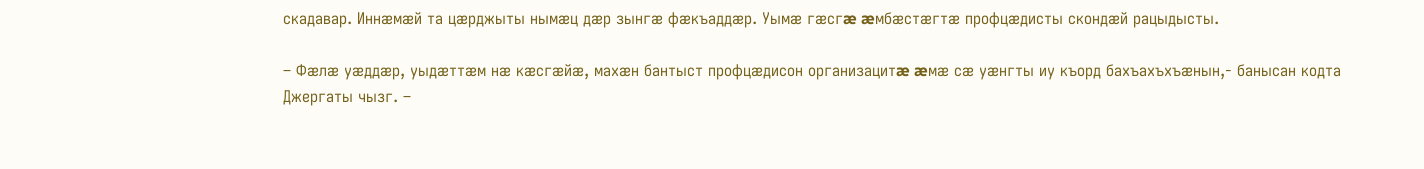скадавар. Иннæмæй та цæрджыты нымæц дæр зынгæ фæкъаддæр. Уымæ гæсгæ æмбæстæгтæ профцæдисты скондæй рацыдысты.

– Фæлæ уæддæр, уыдæттæм нæ кæсгæйæ, махæн бантыст профцæдисон организацитæ æмæ сæ уæнгты иу къорд бахъахъхъæнын,- банысан кодта Джергаты чызг. –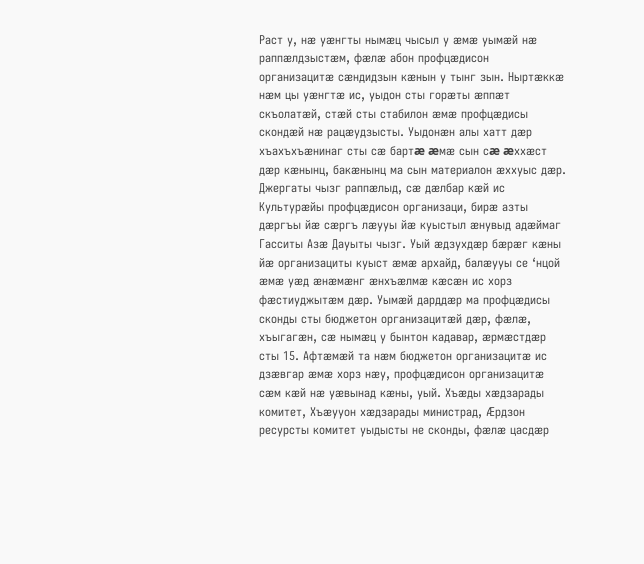Раст у, нæ уæнгты нымæц чысыл у æмæ уымæй нæ раппæлдзыстæм, фæлæ абон профцæдисон организацитæ сæндидзын кæнын у тынг зын. Ныртæккæ нæм цы уæнгтæ ис, уыдон сты горæты æппæт скъолатæй, стæй сты стабилон æмæ профцæдисы скондæй нæ рацæудзысты. Уыдонæн алы хатт дæр хъахъхъæнинаг сты сæ бартæ æмæ сын сæ æххæст дæр кæнынц, бакæнынц ма сын материалон æххуыс дæр. Джергаты чызг раппæлыд, сæ дæлбар кæй ис Культурæйы профцæдисон организаци, бирæ азты дæргъы йæ сæргъ лæууы йæ куыстыл æнувыд адæймаг Гасситы Азæ Дауыты чызг. Уый æдзухдæр бæрæг кæны йæ организациты куыст æмæ архайд, балæууы се ‘нцой æмæ уæд æнæмæнг æнхъæлмæ кæсæн ис хорз фæстиуджытæм дæр. Уымæй дарддæр ма профцæдисы сконды сты бюджетон организацитæй дæр, фæлæ, хъыгагæн, сæ нымæц у бынтон кадавар, æрмæстдæр сты 15. Афтæмæй та нæм бюджетон организацитæ ис дзæвгар æмæ хорз нæу, профцæдисон организацитæ сæм кæй нæ уæвынад кæны, уый. Хъæды хæдзарады комитет, Хъæууон хæдзарады министрад, Æрдзон ресурсты комитет уыдысты не сконды, фæлæ цасдæр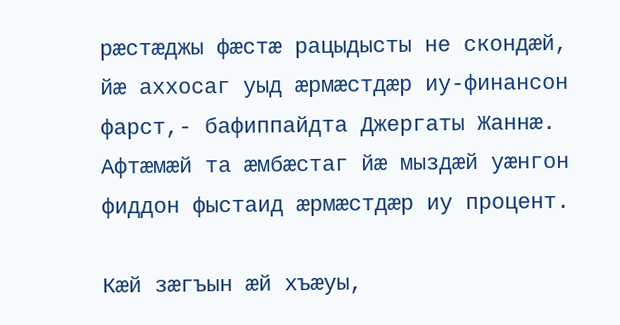рæстæджы фæстæ рацыдысты не скондæй, йæ аххосаг уыд æрмæстдæр иу-финансон фарст,- бафиппайдта Джергаты Жаннæ. Афтæмæй та æмбæстаг йæ мыздæй уæнгон фиддон фыстаид æрмæстдæр иу процент.

Кæй зæгъын æй хъæуы,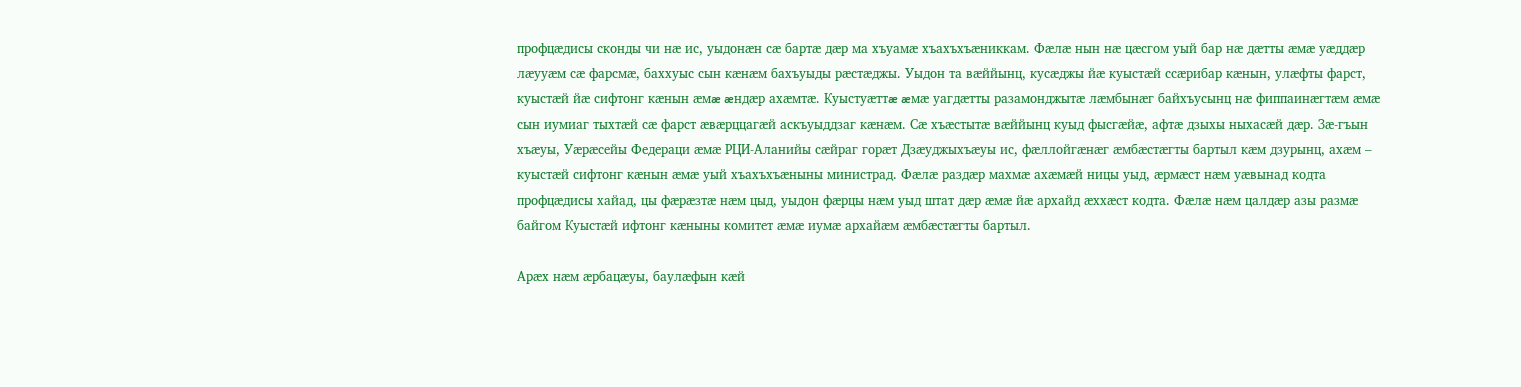профцæдисы сконды чи нæ ис, уыдонæн сæ бартæ дæр ма хъуамæ хъахъхъæниккам. Фæлæ нын нæ цæсгом уый бар нæ дæтты æмæ уæддæр лæууæм сæ фарсмæ, баххуыс сын кæнæм бахъуыды рæстæджы. Уыдон та вæййынц, кусæджы йæ куыстæй ссæрибар кæнын, улæфты фарст, куыстæй йæ сифтонг кæнын æмæ æндæр ахæмтæ. Куыстуæттæ æмæ уагдæтты разамонджытæ лæмбынæг байхъусынц нæ фиппаинæгтæм æмæ сын иумиаг тыхтæй сæ фарст æвæрццагæй аскъуыддзаг кæнæм. Сæ хъæстытæ вæййынц куыд фысгæйæ, афтæ дзыхы ныхасæй дæр. Зæ-гъын хъæуы, Уæрæсейы Федераци æмæ РЦИ-Аланийы сæйраг горæт Дзæуджыхъæуы ис, фæллойгæнæг æмбæстæгты бартыл кæм дзурынц, ахæм – куыстæй сифтонг кæнын æмæ уый хъахъхъæныны министрад. Фæлæ раздæр махмæ ахæмæй ницы уыд, æрмæст нæм уæвынад кодта профцæдисы хайад, цы фæрæзтæ нæм цыд, уыдон фæрцы нæм уыд штат дæр æмæ йæ архайд æххæст кодта. Фæлæ нæм цалдæр азы размæ байгом Куыстæй ифтонг кæныны комитет æмæ иумæ архайæм æмбæстæгты бартыл.

Арæх нæм æрбацæуы, баулæфын кæй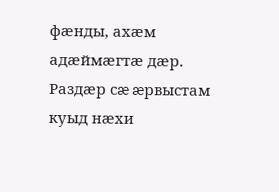фæнды, ахæм адæймæгтæ дæр. Раздæр сæ æрвыстам куыд нæхи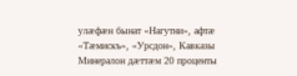улæфæн бынат «Нагутни», афтæ «Тæмискъ», «Урсдон», Кавказы Минералон дæттæм 20 проценты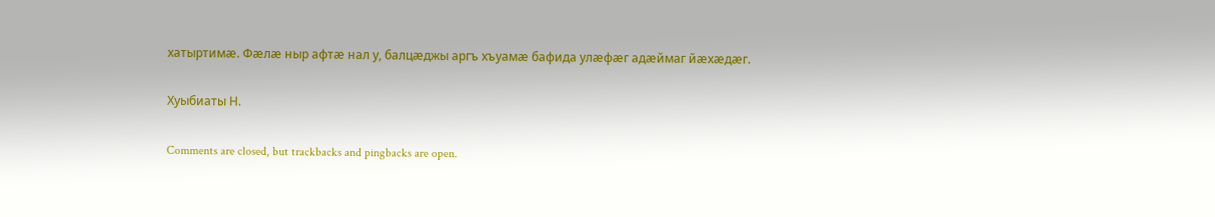хатыртимæ. Фæлæ ныр афтæ нал у, балцæджы аргъ хъуамæ бафида улæфæг адæймаг йæхæдæг.

Хуыбиаты Н.

Comments are closed, but trackbacks and pingbacks are open.